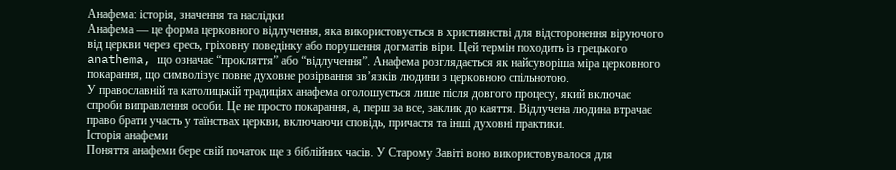Анафема: історія, значення та наслідки
Анафема — це форма церковного відлучення, яка використовується в християнстві для відсторонення віруючого від церкви через єресь, гріховну поведінку або порушення догматів віри. Цей термін походить із грецького anathema, що означає “прокляття” або “відлучення”. Анафема розглядається як найсуворіша міра церковного покарання, що символізує повне духовне розірвання зв’язків людини з церковною спільнотою.
У православній та католицькій традиціях анафема оголошується лише після довгого процесу, який включає спроби виправлення особи. Це не просто покарання, а, перш за все, заклик до каяття. Відлучена людина втрачає право брати участь у таїнствах церкви, включаючи сповідь, причастя та інші духовні практики.
Історія анафеми
Поняття анафеми бере свій початок ще з біблійних часів. У Старому Завіті воно використовувалося для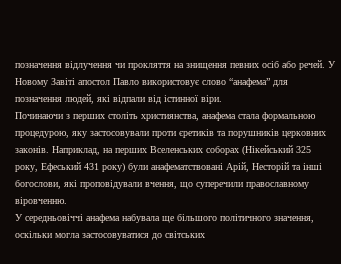позначення відлучення чи прокляття на знищення певних осіб або речей. У Новому Завіті апостол Павло використовує слово “анафема” для позначення людей, які відпали від істинної віри.
Починаючи з перших століть християнства, анафема стала формальною процедурою, яку застосовували проти єретиків та порушників церковних законів. Наприклад, на перших Вселенських соборах (Нікейський 325 року, Ефеський 431 року) були анафематствовані Арій, Несторій та інші богослови, які проповідували вчення, що суперечили православному віровченню.
У середньовіччі анафема набувала ще більшого політичного значення, оскільки могла застосовуватися до світських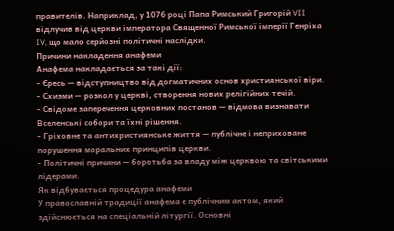правителів. Наприклад, у 1076 році Папа Римський Григорій VII відлучив від церкви імператора Священної Римської імперії Генріха IV, що мало серйозні політичні наслідки.
Причини накладення анафеми
Анафема накладається за такі дії:
- Єресь — відступництво від догматичних основ християнської віри.
- Схизми — розкол у церкві, створення нових релігійних течій.
- Свідоме заперечення церковних постанов — відмова визнавати Вселенські собори та їхні рішення.
- Гріховне та антихристиянське життя — публічне і неприховане порушення моральних принципів церкви.
- Політичні причини — боротьба за владу між церквою та світськими лідерами.
Як відбувається процедура анафеми
У православній традиції анафема є публічним актом, який здійснюється на спеціальній літургії. Основні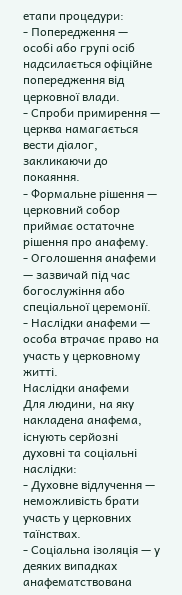етапи процедури:
- Попередження — особі або групі осіб надсилається офіційне попередження від церковної влади.
- Спроби примирення — церква намагається вести діалог, закликаючи до покаяння.
- Формальне рішення — церковний собор приймає остаточне рішення про анафему.
- Оголошення анафеми — зазвичай під час богослужіння або спеціальної церемонії.
- Наслідки анафеми — особа втрачає право на участь у церковному житті.
Наслідки анафеми
Для людини, на яку накладена анафема, існують серйозні духовні та соціальні наслідки:
- Духовне відлучення — неможливість брати участь у церковних таїнствах.
- Соціальна ізоляція — у деяких випадках анафематствована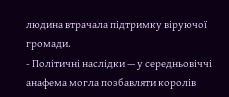людина втрачала підтримку віруючої громади.
- Політичні наслідки — у середньовіччі анафема могла позбавляти королів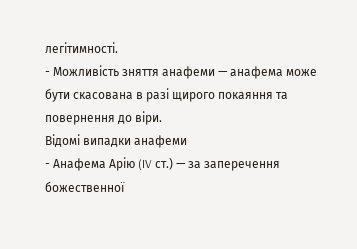легітимності.
- Можливість зняття анафеми — анафема може бути скасована в разі щирого покаяння та повернення до віри.
Відомі випадки анафеми
- Анафема Арію (IV ст.) — за заперечення божественної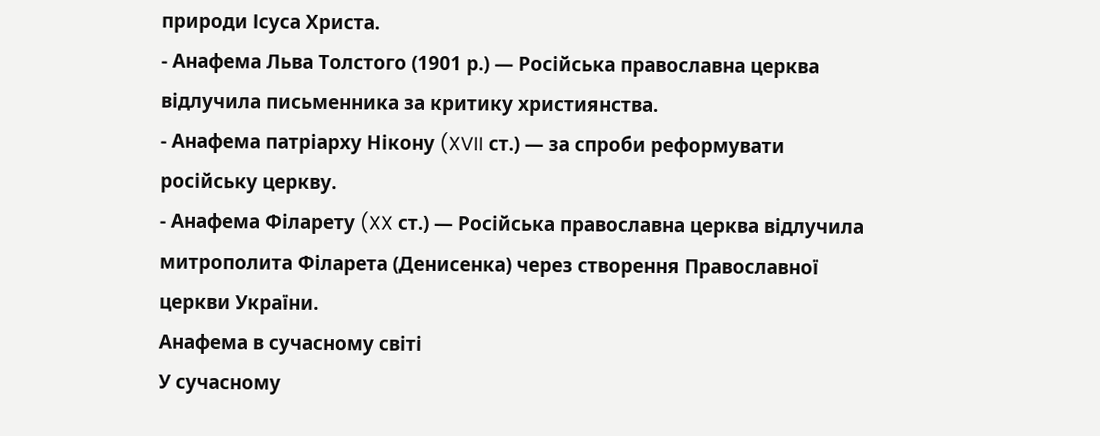природи Ісуса Христа.
- Анафема Льва Толстого (1901 р.) — Російська православна церква відлучила письменника за критику християнства.
- Анафема патріарху Нікону (XVII ст.) — за спроби реформувати російську церкву.
- Анафема Філарету (XX ст.) — Російська православна церква відлучила митрополита Філарета (Денисенка) через створення Православної церкви України.
Анафема в сучасному світі
У сучасному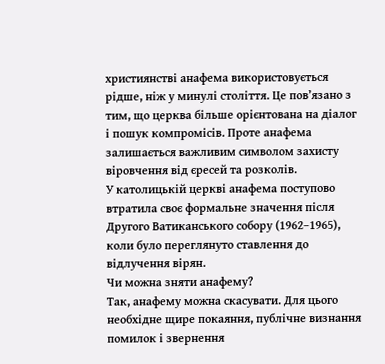християнстві анафема використовується рідше, ніж у минулі століття. Це пов’язано з тим, що церква більше орієнтована на діалог і пошук компромісів. Проте анафема залишається важливим символом захисту віровчення від єресей та розколів.
У католицькій церкві анафема поступово втратила своє формальне значення після Другого Ватиканського собору (1962–1965), коли було переглянуто ставлення до відлучення вірян.
Чи можна зняти анафему?
Так, анафему можна скасувати. Для цього необхідне щире покаяння, публічне визнання помилок і звернення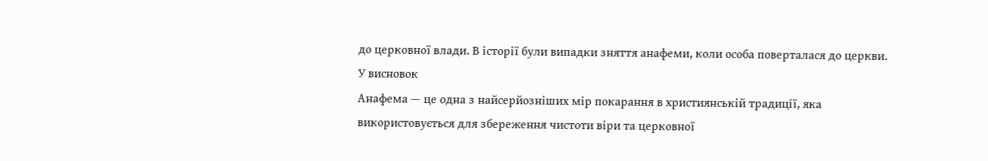до церковної влади. В історії були випадки зняття анафеми, коли особа поверталася до церкви.
У висновок
Анафема — це одна з найсерйозніших мір покарання в християнській традиції, яка використовується для збереження чистоти віри та церковної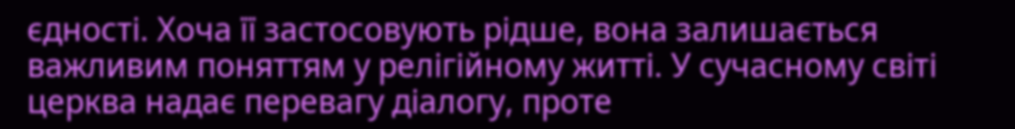єдності. Хоча її застосовують рідше, вона залишається важливим поняттям у релігійному житті. У сучасному світі церква надає перевагу діалогу, проте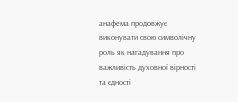анафема продовжує виконувати свою символічну роль як нагадування про важливість духовної вірності та єдності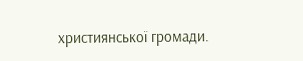християнської громади.